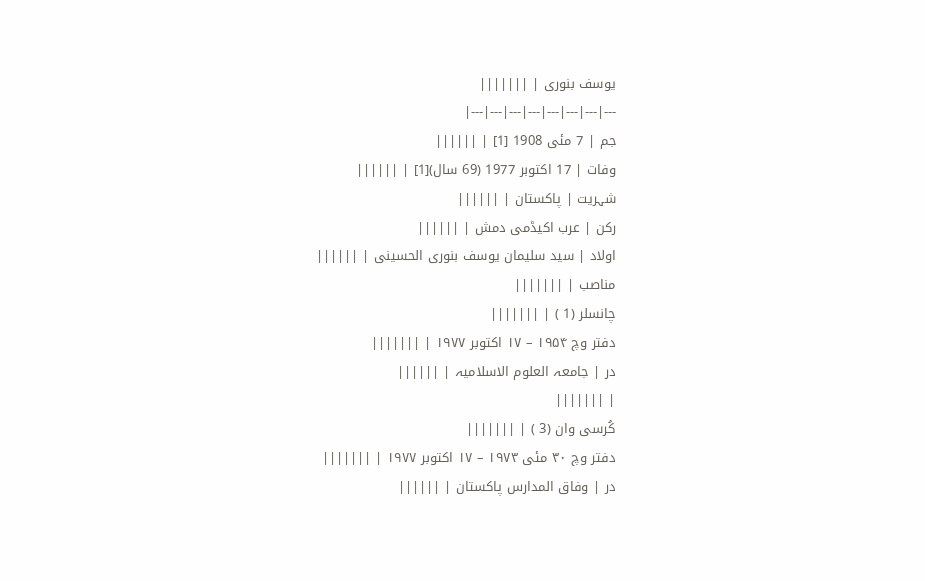یوسف بنوری | |||||||
---|---|---|---|---|---|---|---|
جم | 7 مئی 1908 [1] | ||||||
وفات | 17 اکتوبر 1977 (69 سال)[1] | ||||||
شہریت | پاکستان | ||||||
رکن | عرب اکیڈمی دمش | ||||||
اولاد | سید سلیمان یوسف بنوری الحسینی | ||||||
مناصب | |||||||
چانسلر (1 ) | |||||||
دفتر وچ ۱۹۵۴ – ۱۷ اکتوبر ۱۹۷۷ | |||||||
در | جامعہ العلوم الاسلامیہ | ||||||
| |||||||
کُرسی وان (3 ) | |||||||
دفتر وچ ۳۰ مئی ۱۹۷۳ – ۱۷ اکتوبر ۱۹۷۷ | |||||||
در | وفاق المدارس پاکستان | ||||||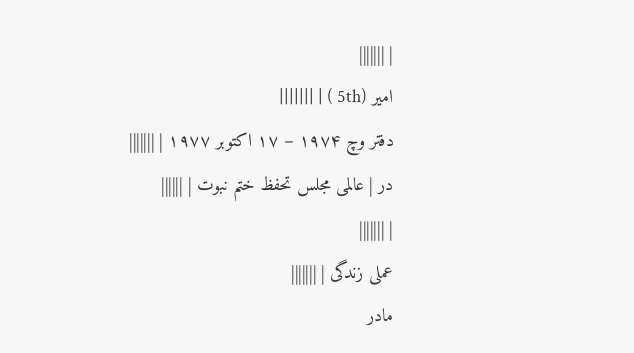| |||||||
امیر (5th ) | |||||||
دفتر وچ ۱۹۷۴ – ۱۷ اکتوبر ۱۹۷۷ | |||||||
در | عالمی مجلس تحفظ ختم نبوت | ||||||
| |||||||
عملی زندگی | |||||||
مادر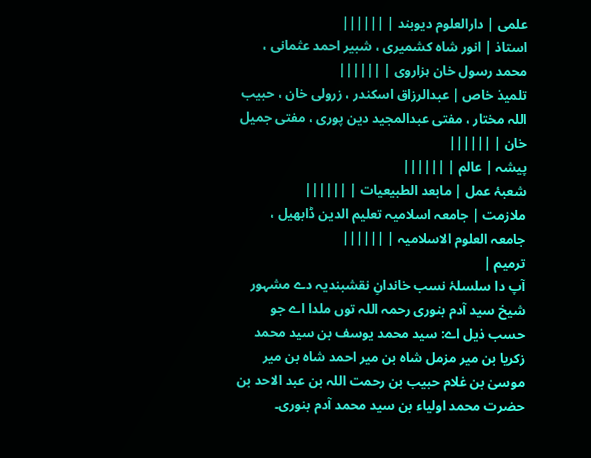علمی | دارالعلوم دیوبند | ||||||
استاذ | انور شاہ کشمیری ، شبیر احمد عثمانی ، محمد رسول خان ہزاروی | ||||||
تلمیذ خاص | عبدالرزاق اسکندر ، زرولی خان ، حبیب اللہ مختار ، مفتی عبدالمجید دین پوری ، مفتی جمیل خان | ||||||
پیشہ | عالم | ||||||
شعبۂ عمل | مابعد الطبيعيات | ||||||
ملازمت | جامعہ اسلامیہ تعلیم الدین ڈابھیل ، جامعہ العلوم الاسلامیہ | ||||||
ترمیم |
آپ دا سلسلۂ نسب خاندانِ نقشبندیہ دے مشہور شیخ سید آدم بنوری رحمہ اللہ توں ملدا اے جو حسب ذیل اے: سید محمد یوسف بن سید محمد زکریا بن میر مزمل شاہ بن میر احمد شاہ بن میر موسیٰ بن غلام حبیب بن رحمت اللہ بن عبد الاحد بن حضرت محمد اولیاء بن سید محمد آدم بنوری۔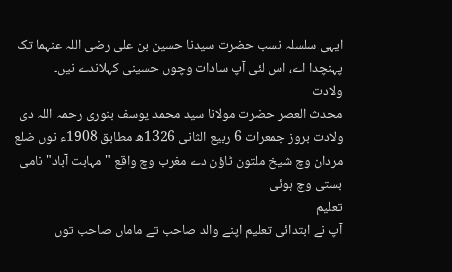ایہی سلسلہ نسب حضرت سیدنا حسین بن علی رضی اللہ عنہما تک پہنچدا اے، اس لئی آپ سادات وچوں حسینی کہلاندے نيں۔
ولادت
محدث العصر حضرت مولانا سید محمد یوسف بنوری رحمہ اللہ دی ولادت بروز جمعرات 6 ربیع الثانی 1326ھ مطابق 1908ء نوں ضلع مردان وچ شیخ ملتون ٹاؤن دے مغرب وچ واقع "مہابت آباد" نامی بستی وچ ہوئی
تعلیم
آپ نے ابتدائی تعلیم اپنے والد صاحب تے ماماں صاحب توں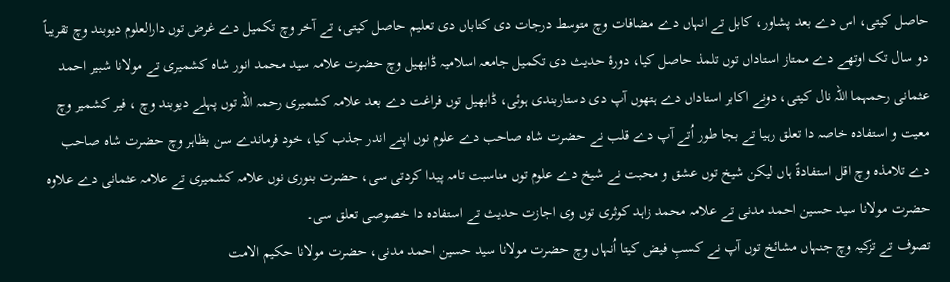حاصل کيتی، اس دے بعد پشاور، کابل تے انہاں دے مضافات وچ متوسط درجات دی کتاباں دی تعلیم حاصل کيتی، تے آخر وچ تکمیل دے غرض توں دارالعلوم دیوبند وچ تقریباً دو سال تک اوتھے دے ممتاز استاداں توں تلمذ حاصل کیا، دورۂ حدیث دی تکمیل جامعہ اسلامیہ ڈابھیل وچ حضرت علامہ سید محمد انور شاہ کشمیری تے مولانا شبیر احمد عثمانی رحمہما اللہ نال کيتی، دونے اکابر استاداں دے ہتھوں آپ دی دستاربندی ہوئی، ڈابھیل توں فراغت دے بعد علامہ کشمیری رحمہ اللہ توں پہلے دیوبند وچ ، فیر کشمیر وچ معیت و استفادہ خاصہ دا تعلق رہیا تے بجا طور اُتے آپ دے قلب نے حضرت شاہ صاحب دے علوم نوں اپنے اندر جذب کیا، خود فرماندے سن بظاہر وچ حضرت شاہ صاحب دے تلامذہ وچ اقل استفادۃً ہاں لیکن شیخ توں عشق و محبت نے شیخ دے علوم توں مناسبت تامہ پیدا کردتی سی، حضرت بنوری نوں علامہ کشمیری تے علامہ عثمانی دے علاوہ حضرت مولانا سید حسین احمد مدنی تے علامہ محمد زاہد کوثری توں وی اجازت حدیث تے استفادہ دا خصوصی تعلق سی۔
تصوف تے تزکیہ وچ جنہاں مشائخ توں آپ نے کسبِ فیض کيتا اُنہاں وچ حضرت مولانا سید حسین احمد مدنی، حضرت مولانا حکیم الامت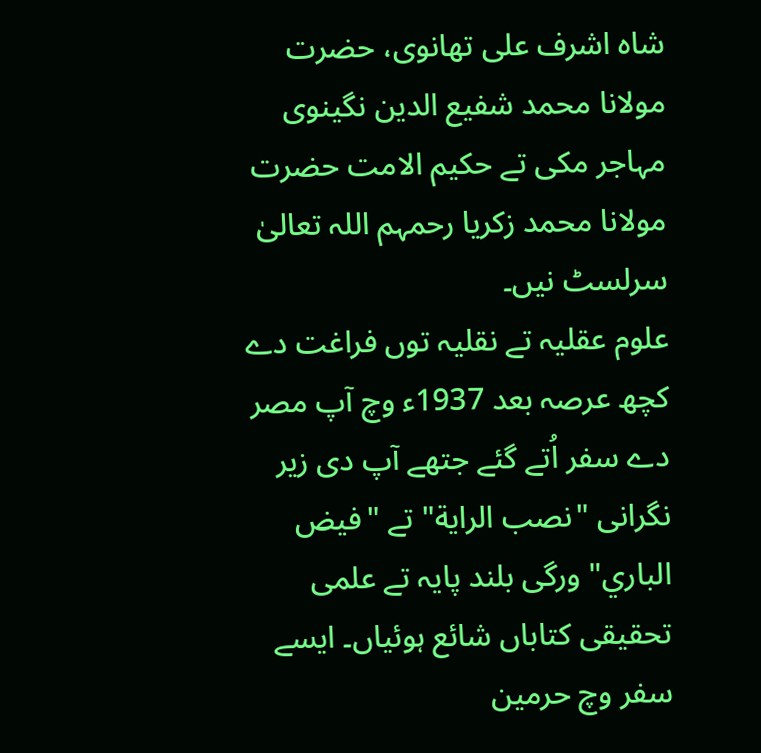شاہ اشرف علی تھانوی، حضرت مولانا محمد شفیع الدین نگینوی مہاجر مکی تے حکیم الامت حضرت مولانا محمد زکریا رحمہم اللہ تعالیٰ سرلسٹ نيں۔
علوم عقلیہ تے نقلیہ توں فراغت دے کچھ عرصہ بعد 1937ء وچ آپ مصر دے سفر اُتے گئے جتھے آپ دی زیر نگرانی "نصب الراية" تے "فیض الباري" ورگی بلند پایہ تے علمی تحقیقی کتاباں شائع ہوئیاں۔ ايسے سفر وچ حرمین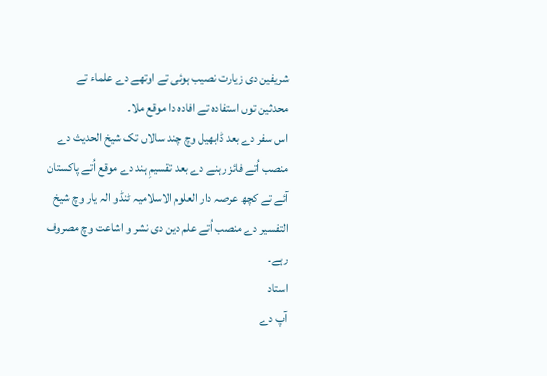شریفین دی زیارت نصیب ہوئی تے اوتھے دے علماء تے محدثین توں استفادہ تے افادہ دا موقع ملا۔
اس سفر دے بعد ڈابھیل وچ چند سالاں تک شیخ الحدیث دے منصب اُتے فائز رہنے دے بعد تقسیمِ ہند دے موقع اُتے پاکستان آئے تے کچھ عرصہ دار العلوم الاسلامیہ ٹنڈو الہ یار وچ شیخ التفسیر دے منصب اُتے علم دین دی نشر و اشاعت وچ مصروف رہے۔
استاد
آپ دے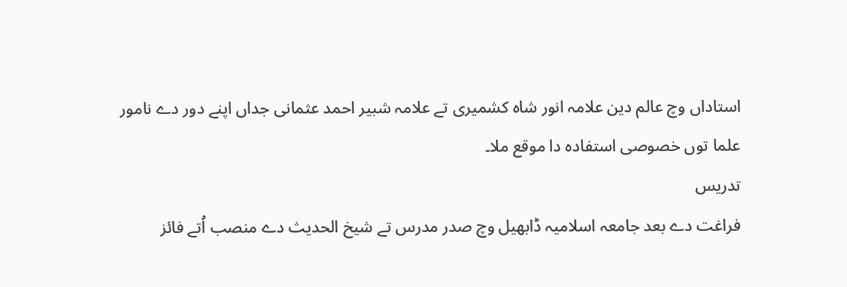استاداں وچ عالم دین علامہ انور شاہ کشمیری تے علامہ شبیر احمد عثمانی جداں اپنے دور دے نامور علما توں خصوصی استفادہ دا موقع ملا۔
تدریس
فراغت دے بعد جامعہ اسلامیہ ڈابھیل وچ صدر مدرس تے شیخ الحدیث دے منصب اُتے فائز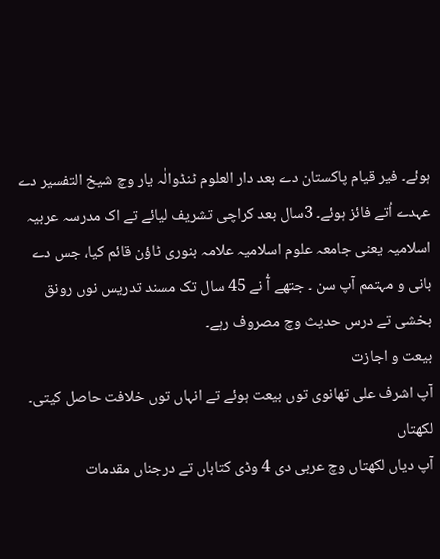ہوئے۔ فیر قیام پاکستان دے بعد دار العلوم ٹنڈوالٰہ یار وچ شیخ التفسیر دے عہدے اُتے فائز ہوئے۔ 3سال بعد کراچی تشریف لیائے تے اک مدرسہ عربیہ اسلامیہ یعنی جامعہ علوم اسلامیہ علامہ بنوری ٹاؤن قائم کیا، جس دے بانی و مہتمم آپ سن ۔ جتھے آُ نے 45 سال تک مسند تدریس نوں رونق بخشی تے درس حدیث وچ مصروف رہے۔
بیعت و اجازت
آپ اشرف علی تھانوی توں بیعت ہوئے تے انہاں توں خلافت حاصل کيتی۔
لکھتاں
آپ دیاں لکھتاں وچ عربی دی 4 وڈی کتاباں تے درجناں مقدمات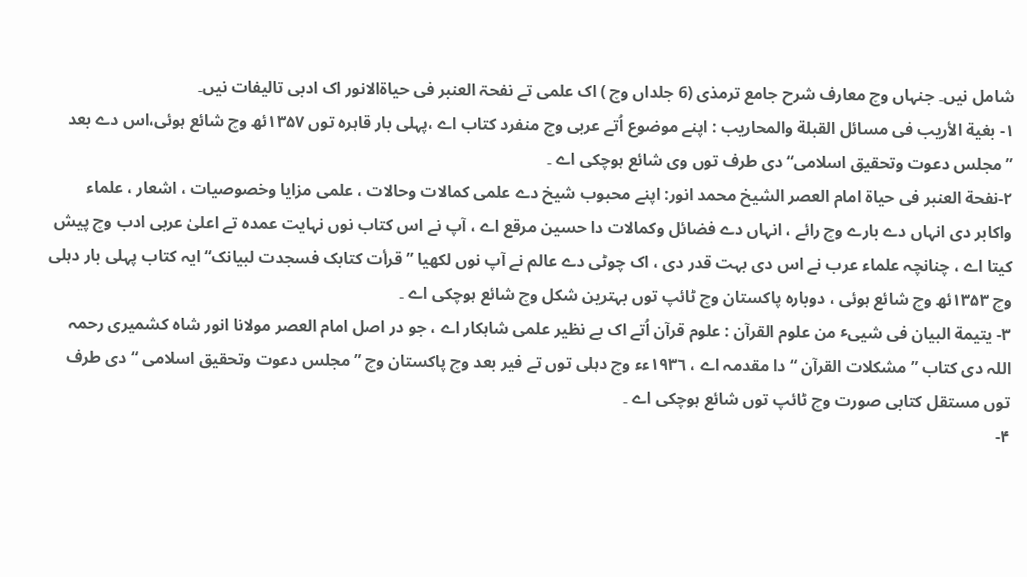شامل نيں۔ جنہاں وچ معارف شرح جامع ترمذی (6 جلداں وچ ) اک علمی تے نفحۃ العنبر فی حیاۃالانور اک ادبی تالیفات نيں۔
۱- بغیة الأریب فی مسائل القبلة والمحاریب : اپنے موضوع اُتے عربی وچ منفرد کتاب اے ،پہلی بار قاہرہ توں ۱۳۵٧ئھ وچ شائع ہوئی،اس دے بعد ”مجلس دعوت وتحقیق اسلامی“ دی طرف توں وی شائع ہوچکی اے ۔
۲-نفحة العنبر فی حیاة امام العصر الشیخ محمد انور: اپنے محبوب شیخ دے علمی کمالات وحالات ، علمی مزایا وخصوصیات ، اشعار ، علماء واکابر دی انہاں دے بارے وچ رائے ، انہاں دے فضائل وکمالات دا حسین مرقع اے ، آپ نے اس کتاب نوں نہایت عمدہ تے اعلیٰ عربی ادب وچ پیش کيتا اے ، چنانچہ علماء عرب نے اس دی بہت قدر دی ، اک چوٹی دے عالم نے آپ نوں لکھیا ” قرأت کتابک فسجدت لبیانک“ ایہ کتاب پہلی بار دہلی وچ ۱۳۵۳ئھ وچ شائع ہوئی ، دوبارہ پاکستان وچ ٹائپ توں بہترین شکل وچ شائع ہوچکی اے ۔
۳- یتیمة البیان فی شییٴ من علوم القرآن : علوم قرآن اُتے اک بے نظیر علمی شاہکار اے ، جو در اصل امام العصر مولانا انور شاہ کشمیری رحمہ اللہ دی کتاب ”مشکلات القرآن “ دا مقدمہ اے ، ۱۹۳٦ءء وچ دہلی توں تے فیر بعد وچ پاکستان وچ ”مجلس دعوت وتحقیق اسلامی “ دی طرف توں مستقل کتابی صورت وچ ٹائپ توں شائع ہوچکی اے ۔
۴-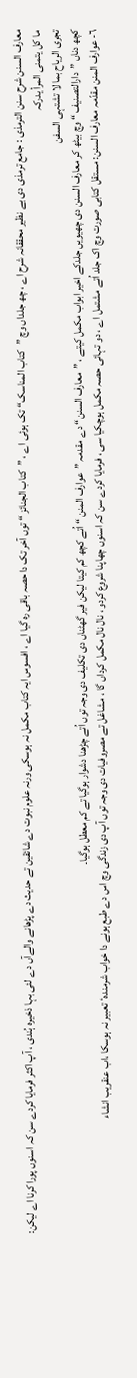معارف السنن شرح سنن الترمذی : جامع ترمذی دی بے نظیر محققانہ شرح اے ، چھ جلداں وچ ”کتاب المناسک“ تک ہوئی اے ، ”کتاب الجنائز “ توں آخر تک دا حصہ باقی رہ گیا اے ، افسوس ایہ کتاب مکمل نہ ہوسکی ورنہ علوم نبوت دے شائقین تے حدیث دے پڑھانے والےآں دے لئی بہا ذخیرہ ہُندی ، آپ اکثر فرمایا کردے سن کہ اسنوں پورا کرنا اے لیکن:
ما کل یتمنی المرأ یدرکہ
تجری الریاح بما لا تشتہی السفن
کچھ دناں ”دارالتصنیف “ وچ بیٹھ کر معارف السنن دی چھیويں جلدکے اخیر ابواب مکمل کیتے ، ”معارف السنن“ دے مقدمہ ”عوارف المنن “ اُتے کچھ کم کيتا لیکن فیر گھٹناں دی تکلیف دی وجہ توں اُتے چڑھنا دشوار ہوگیا تے کم معطل ہوگیا۔
٦- عوارف المنن مقدّمہ معارف السنن: مستقل کتابی صورت وچ اک جلد اُتے مشتمل اے ، دو تہائی حصہ مکمل ہوچکيا سی ، فرمایا کردے سن کہ اسنوں چھاپنا شروع کردو ، نال نال مکمل کرداں گا ، مشاغل تے مصروفیات دی وجہ توں آپ دی زندگی وچ اس دے طبع ہونے دا خواب شرمندہٴ تعبیر نہ ہوسکا ،اب عنقریب انشاء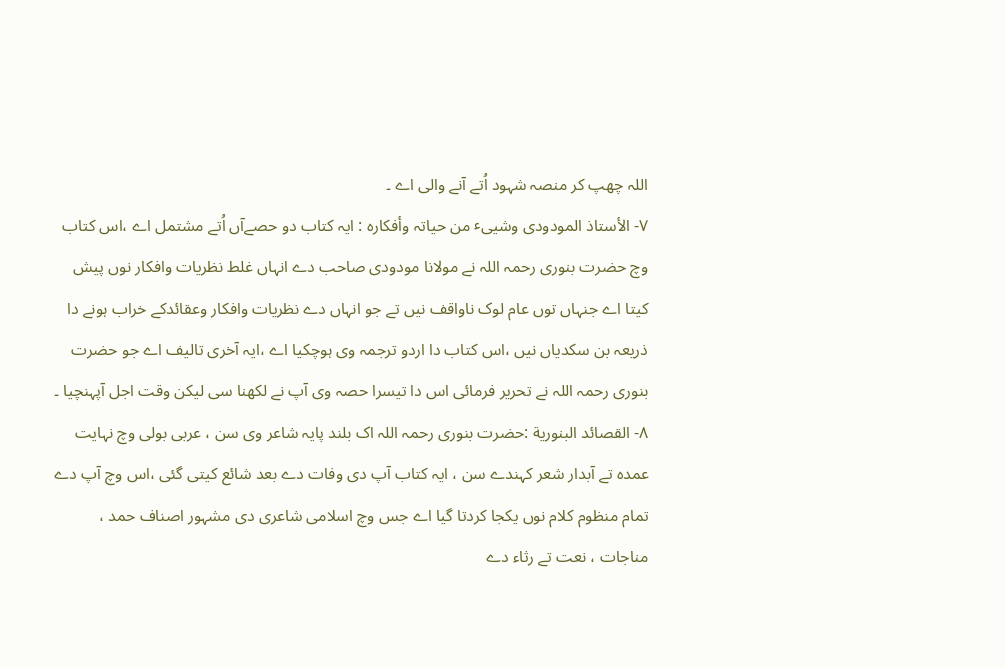اللہ چھپ کر منصہ شہود اُتے آنے والی اے ۔
٧- الأستاذ المودودی وشییٴ من حیاتہ وأفکارہ : ایہ کتاب دو حصےآں اُتے مشتمل اے ،اس کتاب وچ حضرت بنوری رحمہ اللہ نے مولانا مودودی صاحب دے انہاں غلط نظریات وافکار نوں پیش کيتا اے جنہاں توں عام لوک ناواقف نيں تے جو انہاں دے نظریات وافکار وعقائدکے خراب ہونے دا ذریعہ بن سکدیاں نيں ،اس کتاب دا اردو ترجمہ وی ہوچکيا اے ،ایہ آخری تالیف اے جو حضرت بنوری رحمہ اللہ نے تحریر فرمائی اس دا تیسرا حصہ وی آپ نے لکھنا سی لیکن وقت اجل آپہنچیا ۔
۸- القصائد البنوریة :حضرت بنوری رحمہ اللہ اک بلند پایہ شاعر وی سن ، عربی بولی وچ نہایت عمدہ تے آبدار شعر کہندے سن ، ایہ کتاب آپ دی وفات دے بعد شائع کيتی گئی ،اس وچ آپ دے تمام منظوم کلام نوں یکجا کردتا گیا اے جس وچ اسلامی شاعری دی مشہور اصناف حمد ، مناجات ، نعت تے رثاء دے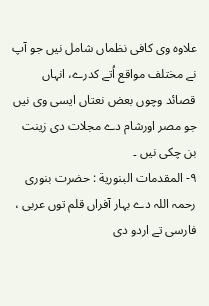علاوہ وی کافی نظماں شامل نيں جو آپ نے مختلف مواقع اُتے کدرے، انہاں قصائد وچوں بعض نعتاں ایسی وی نيں جو مصر اورشام دے مجلات دی زینت بن چکی نيں ۔
۹- المقدمات البنوریة : حضرت بنوری رحمہ اللہ دے بہار آفراں قلم توں عربی ، فارسی تے اردو دی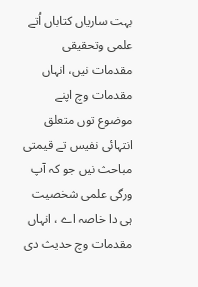بہت ساریاں کتاباں اُتے علمی وتحقیقی مقدمات نيں، انہاں مقدمات وچ اپنے موضوع توں متعلق انتہائی نفیس تے قیمتی مباحث نيں جو کہ آپ ورگی علمی شخصیت ہی دا خاصہ اے ، انہاں مقدمات وچ حدیث دی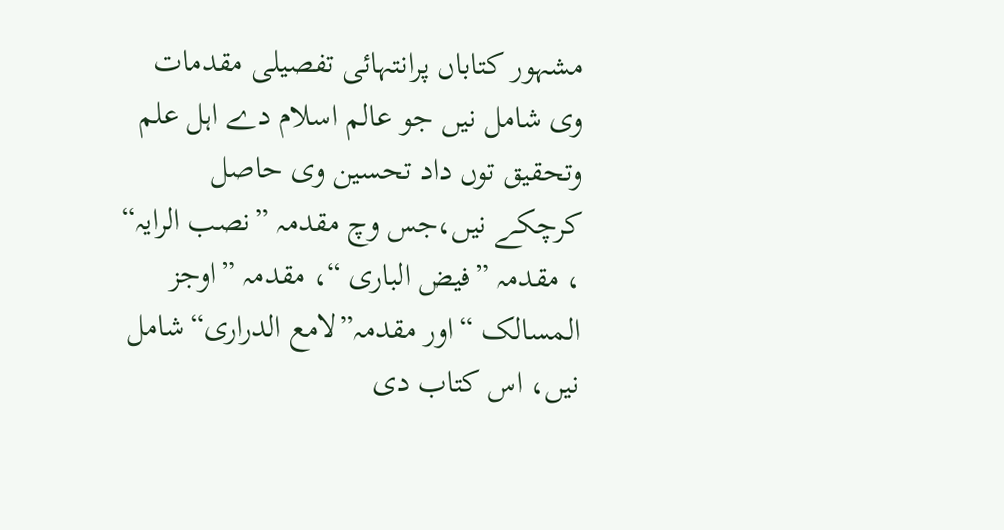مشہور کتاباں پرانتہائی تفصیلی مقدمات وی شامل نيں جو عالم اسلام دے اہل علم وتحقیق توں داد تحسین وی حاصل کرچکے نيں،جس وچ مقدمہ ”نصب الرایہ“ ، مقدمہ ”فیض الباری “، مقدمہ ”اوجز المسالک “اور مقدمہ”لامع الدراری“شامل نيں، اس کتاب دی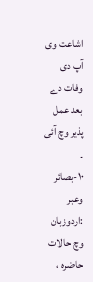اشاعت وی آپ دی وفات دے بعد عمل پذیر وچ آئی ۔
۱۰-بصائر وعبر :اردوزبان وچ حالات حاضرہ ،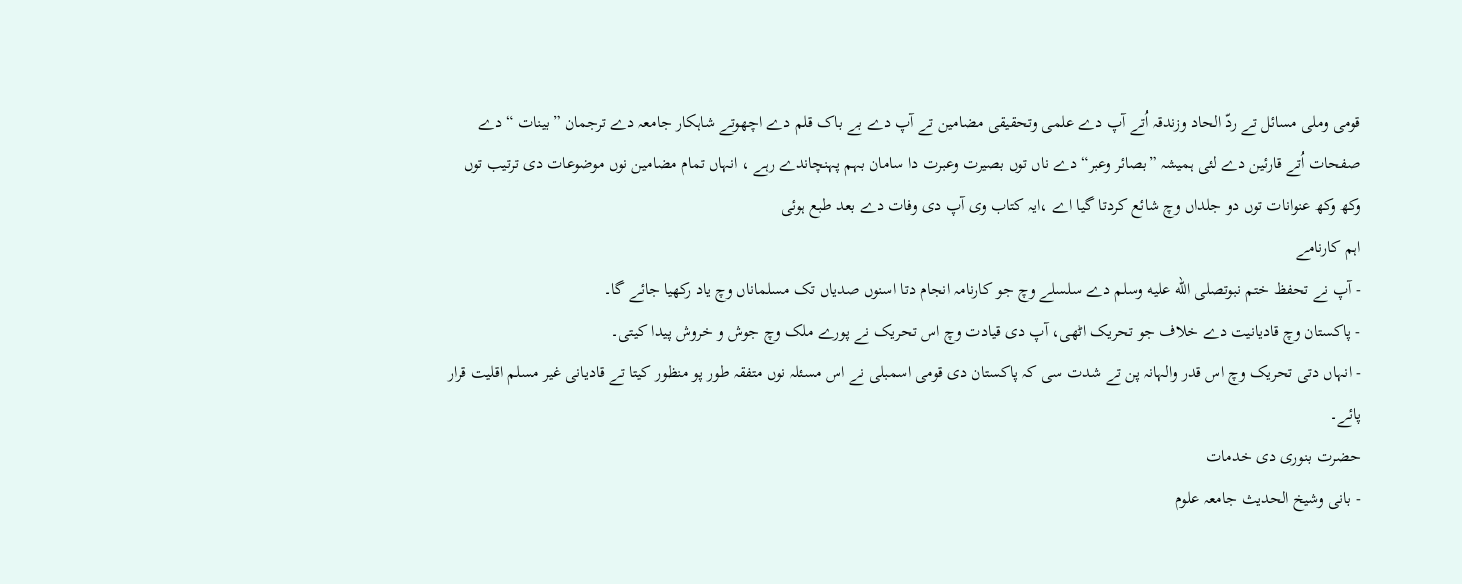قومی وملی مسائل تے ردّ الحاد وزندقہ اُتے آپ دے علمی وتحقیقی مضامین تے آپ دے بے باک قلم دے اچھوتے شاہکار جامعہ دے ترجمان ”بینات “ دے صفحات اُتے قارئین دے لئی ہمیشہ ”بصائر وعبر“ دے ناں توں بصیرت وعبرت دا سامان بہم پہنچاندے رہے ، انہاں تمام مضامین نوں موضوعات دی ترتیب توں وکھ وکھ عنوانات توں دو جلداں وچ شائع کردتا گیا اے ،ایہ کتاب وی آپ دی وفات دے بعد طبع ہوئی
اہم کارنامے
- آپ نے تحفظ ختم نبوتصلى الله عليه وسلم دے سلسلے وچ جو کارنامہ انجام دتا اسنوں صدیاں تک مسلماناں وچ یاد رکھیا جائے گا۔
- پاکستان وچ قادیانیت دے خلاف جو تحریک اٹھی، آپ دی قیادت وچ اس تحریک نے پورے ملک وچ جوش و خروش پیدا کیتی۔
- انہاں دتی تحریک وچ اس قدر والہانہ پن تے شدت سی کہ پاکستان دی قومی اسمبلی نے اس مسئلہ نوں متفقہ طور پو منظور کيتا تے قادیانی غیر مسلم اقلیت قرار پائے۔
حضرت بنوری دی خدمات
- بانی وشیخ الحدیث جامعہ علوم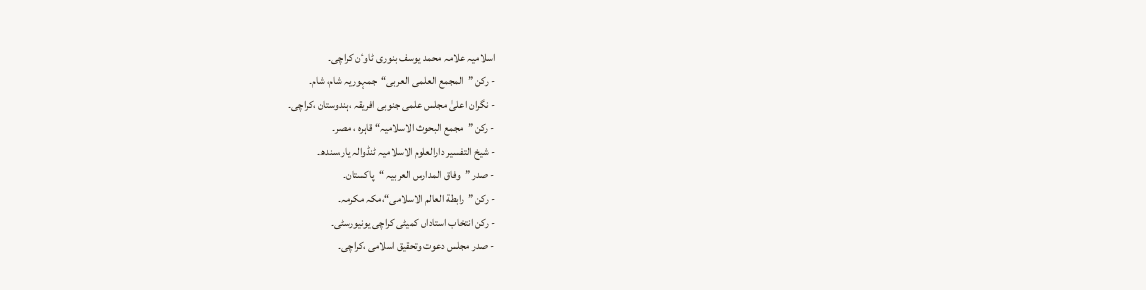اسلامیہ علامہ محمد یوسف بنوری ٹاوٴن کراچی۔
- رکن ”المجمع العلمی العربی“جمہوریہ شام، شام۔
- نگران اعلیٰ مجلس علمی جنوبی افریقہ ،ہندوستان ،کراچی۔
- رکن ”مجمع البحوث الاسلامیہ“ قاہرہ ، مصر۔
- شیخ التفسیر دارالعلوم الاسلامیہ ٹنڈوالہ یار،سندھ۔
- صدر ”وفاق المدارس العربیہ “پاکستان۔
- رکن ”رابطة العالم الاسلامی“،مکہ مکرمہ۔
- رکن انتخاب استاداں کمیٹی کراچی یونیورسٹی۔
- صدر مجلس دعوت وتحقیق اسلامی ،کراچی۔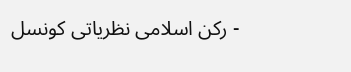- رکن اسلامی نظریاتی کونسل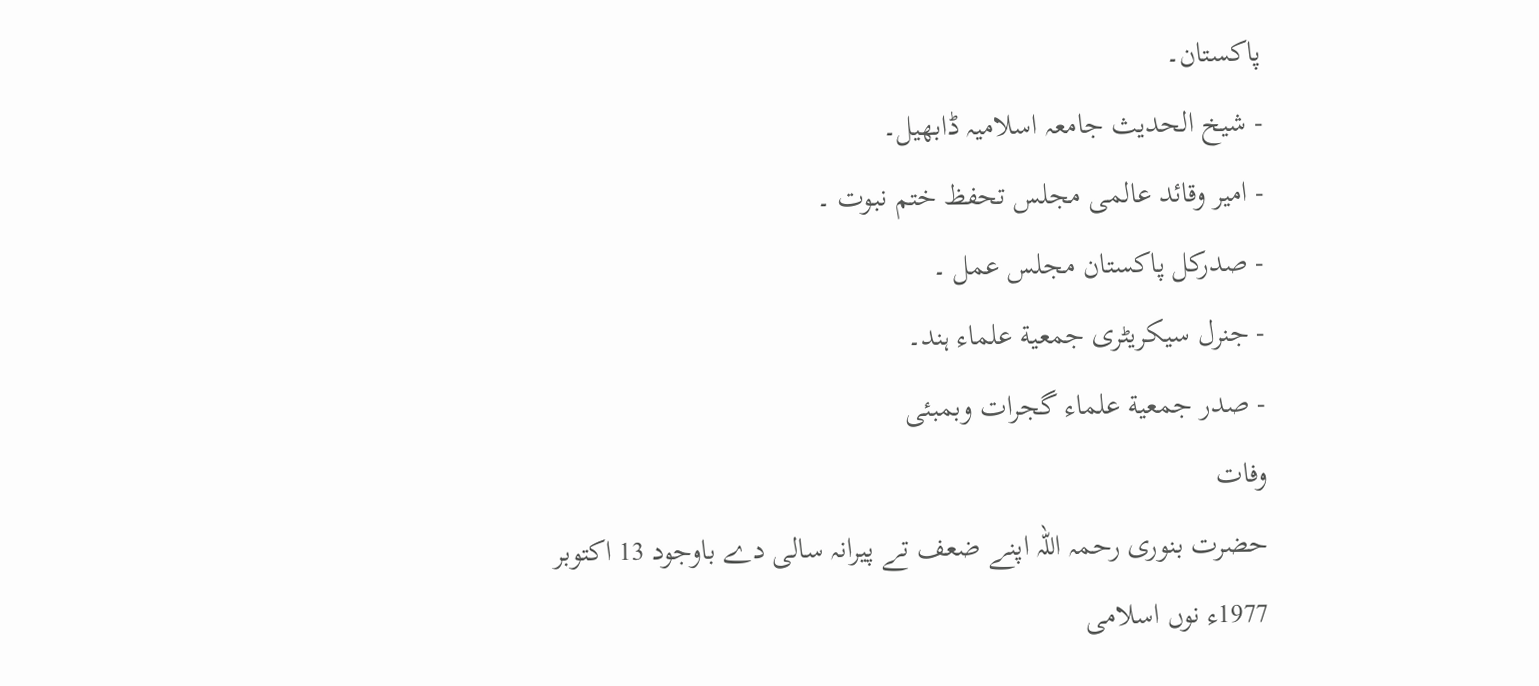پاکستان۔
- شیخ الحدیث جامعہ اسلامیہ ڈابھیل۔
- امیر وقائد عالمی مجلس تحفظ ختم نبوت ۔
- صدرکل پاکستان مجلس عمل ۔
- جنرل سیکریٹری جمعیة علماء ہند۔
- صدر جمعیة علماء گجرات وبمبئی
وفات
حضرت بنوری رحمہ اللہ اپنے ضعف تے پیرانہ سالی دے باوجود 13 اکتوبر 1977ء نوں اسلامی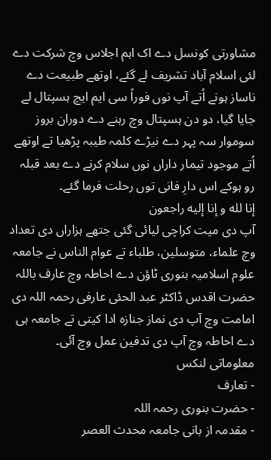مشاورتی کونسل دے اک اہم اجلاس وچ شرکت دے لئی اسلام آباد تشریف لے گئے، اوتھے طبیعت دے ناساز ہونے اُتے آپ نوں فوراً سی ایم ایچ ہسپتال لے جایا گیا، دو دن ہسپتال وچ رہنے دے دوران بروز سوموار سہ پہر دے نیڑے کلمہ طیبہ پڑھیا تے اوتھے اُتے موجود تیمار داراں نوں سلام کرنے دے بعد قبلہ رو ہوکے اس دارِ فانی توں رحلت فرما گئے۔
إنا لله و إنا إليه راجعون
آپ دی میت کراچی لیائی گئی جتھے ہزاراں دی تعداد وچ علماء، متوسلین، طلباء تے عوام الناس نے جامعہ علوم اسلامیہ بنوری ٹاؤن دے احاطہ وچ عارف باللہ حضرت اقدس ڈاکٹر عبد الحئی عارفی رحمہ اللہ دی امامت وچ آپ دی نماز جنازہ ادا کيتی تے جامعہ ہی دے احاطہ وچ آپ دی تدفین عمل وچ آئی۔
معلوماتی لنکس
- تعارف
- حضرت بنوری رحمہ اللہ
- مقدمہ از بانی جامعہ محدث العصر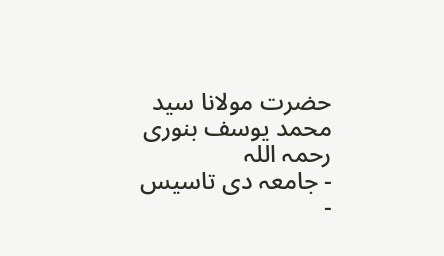حضرت مولانا سید محمد یوسف بنوری رحمہ اللہ
- جامعہ دی تاسیس
-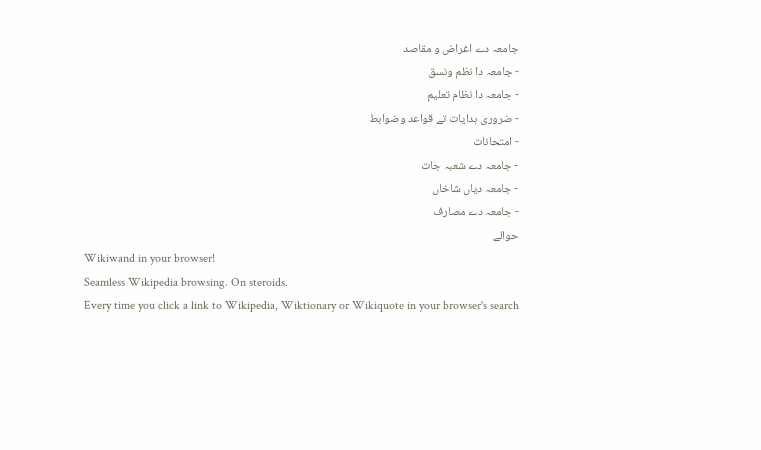جامعہ دے اغراض و مقاصد
- جامعہ دا نظم ونسق
- جامعہ دا نظام تعلیم
- ضروری ہدایات تے قواعد وضوابط
- امتحانات
- جامعہ دے شعبہ جات
- جامعہ دیاں شاخاں
- جامعہ دے مصارف
حوالے
Wikiwand in your browser!
Seamless Wikipedia browsing. On steroids.
Every time you click a link to Wikipedia, Wiktionary or Wikiquote in your browser's search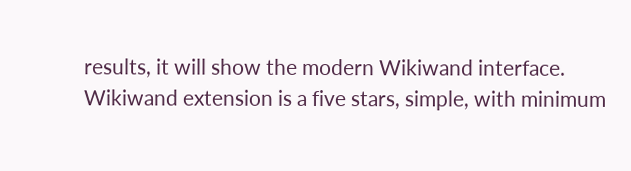results, it will show the modern Wikiwand interface.
Wikiwand extension is a five stars, simple, with minimum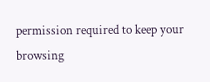permission required to keep your browsing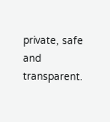private, safe and transparent.